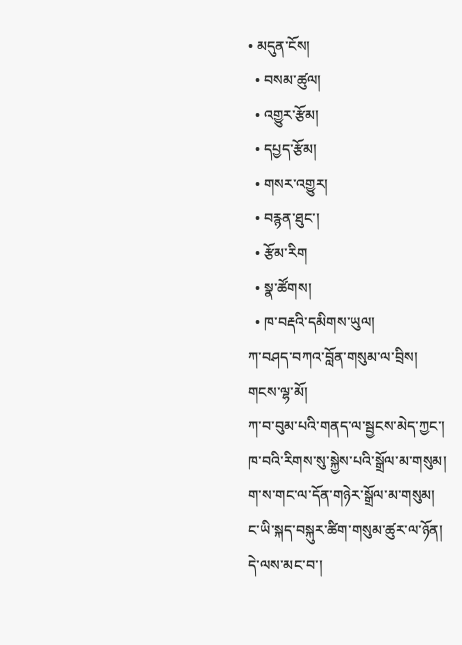• མདུན་ངོས།
  • བསམ་ཚུལ།
  • འགྱུར་རྩོམ།
  • དཔྱད་རྩོམ།
  • གསར་འགྱུར།
  • བརྙན་ཐུང་།
  • རྩོམ་རིག
  • སྣ་ཚོགས།
  • ཁ་བརྡའི་དམིགས་ཡུལ།
ཀ་བཤད་བཀའ་བློན་གསུམ་ལ་བྲིས།
གངས་ལྷ་མོ།
ཀ་བ་བུམ་པའི་གནད་ལ་སྦྱངས་མེད་ཀྱང་།
ཁ་བའི་རིགས་སུ་སྐྱེས་པའི་སྒྲོལ་མ་གསུམ།
ག་ས་གང་ལ་དོན་གཉེར་སྒྲོལ་མ་གསུམ།
ང་ཡི་སྐད་བསྐུར་ཚིག་གསུམ་ཚུར་ལ་ཉོན།
དེ་ལས་མང་བ་།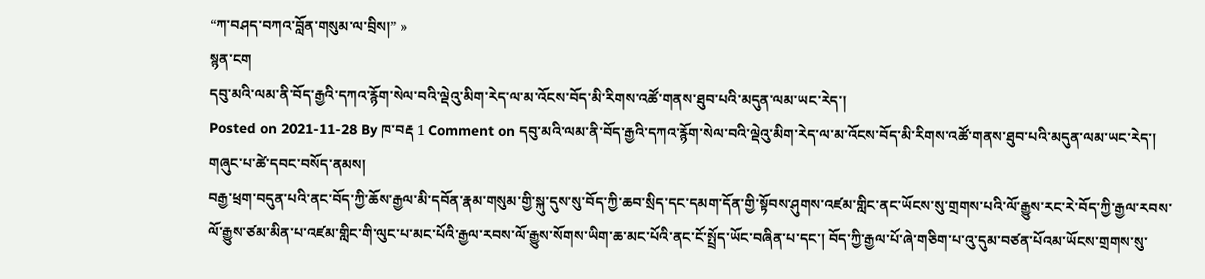“ཀ་བཤད་བཀའ་བློན་གསུམ་ལ་བྲིས།” »
སྙན་ངག
དབུ་མའི་ལམ་ནི་བོད་རྒྱའི་དཀའ་རྙོག་སེལ་བའི་ལྡེའུ་མིག་རེད་ལ་མ་འོངས་བོད་མི་རིགས་འཚོ་གནས་ཐུབ་པའི་མདུན་ལམ་ཡང་རེད་།
Posted on 2021-11-28 By ཁ་བརྡ 1 Comment on དབུ་མའི་ལམ་ནི་བོད་རྒྱའི་དཀའ་རྙོག་སེལ་བའི་ལྡེའུ་མིག་རེད་ལ་མ་འོངས་བོད་མི་རིགས་འཚོ་གནས་ཐུབ་པའི་མདུན་ལམ་ཡང་རེད་།
གཞུང་པ་ཚེ་དབང་བསོད་ནམས།
བརྒྱ་ཕྲག་བདུན་པའི་ནང་བོད་ཀྱི་ཆོས་རྒྱལ་མི་དབོན་རྣམ་གསུམ་གྱི་སྐུ་དུས་སུ་བོད་ཀྱི་ཆབ་སྲིད་དང་དམག་དོན་གྱི་སྟོབས་ཤུགས་འཛམ་གླིང་ནང་ཡོངས་སུ་གྲགས་པའི་ལོ་རྒྱུས་རང་རེ་བོད་ཀྱི་རྒྱལ་རབས་ལོ་རྒྱུས་ཙམ་མིན་པ་འཛམ་གླིང་གི་ལུང་པ་མང་པོའི་རྒྱལ་རབས་ལོ་རྒྱུས་སོགས་ཡིག་ཆ་མང་པོའི་ནང་ངོ་སྤྲོད་ཡོང་བཞིན་པ་དང་། བོད་ཀྱི་རྒྱལ་པོ་ཞེ་གཅིག་པ་འུ་དུམ་བཙན་པོའམ་ཡོངས་གྲགས་སུ་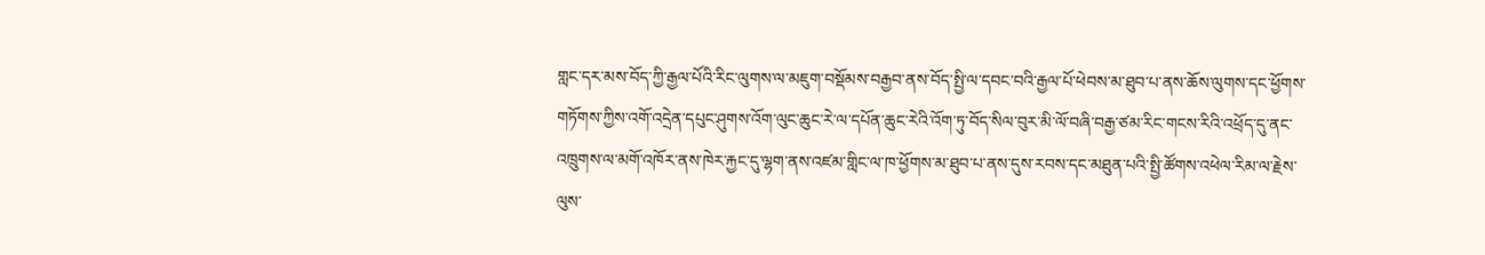གླང་དར་མས་བོད་ཀྱི་རྒྱལ་པོའི་རིང་ལུགས་ལ་མཇུག་བསྡོམས་བརྒྱབ་ནས་བོད་སྤྱི་ལ་དབང་བའི་རྒྱལ་པོ་ཕེབས་མ་ཐུབ་པ་ནས་ཆོས་ལུགས་དང་ཕྱོགས་གཏོགས་ཀྱིས་འགོ་འདྲེན་དཔུང་ཤུགས་འོག་ལུང་ཆུང་རེ་ལ་དཔོན་ཆུང་རེའི་འོག་ཏུ་བོད་སིལ་བུར་མི་ལོ་བཞི་བརྒྱ་ཙམ་རིང་གངས་རིའི་འཕྲོད་དུ་ནང་འཁྲུགས་ལ་མགོ་འཁོར་ནས་ཁེར་རྐྱང་དུ་ལྷག་ནས་འཛམ་གླིང་ལ་ཁ་ཕྱོགས་མ་ཐུབ་པ་ནས་དུས་རབས་དང་མཐུན་པའི་སྤྱི་ཚོགས་འཕེལ་རིམ་ལ་རྗེས་ལུས་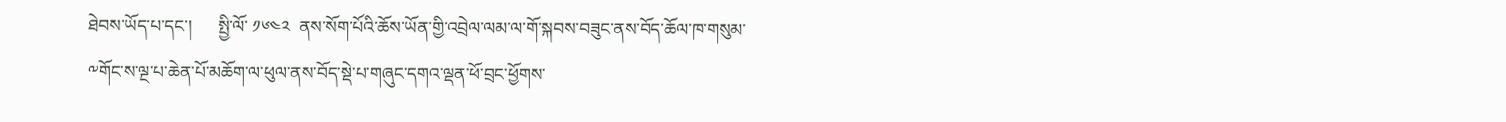ཐེབས་ཡོད་པ་དང་།      སྤྱི་ལོ་ ༡༦༤༢  ནས་སོག་པོའི་ཆོས་ཡོན་གྱི་འབྲེལ་ལམ་ལ་གོ་སྐབས་བཟུང་ནས་བོད་ཆོལ་ཁ་གསུམ་༸གོང་ས་ལྔ་པ་ཆེན་པོ་མཆོག་ལ་ཕུལ་ནས་བོད་སྡེ་པ་གཞུང་དགའ་ལྡན་ཕོ་བྲང་ཕྱོགས་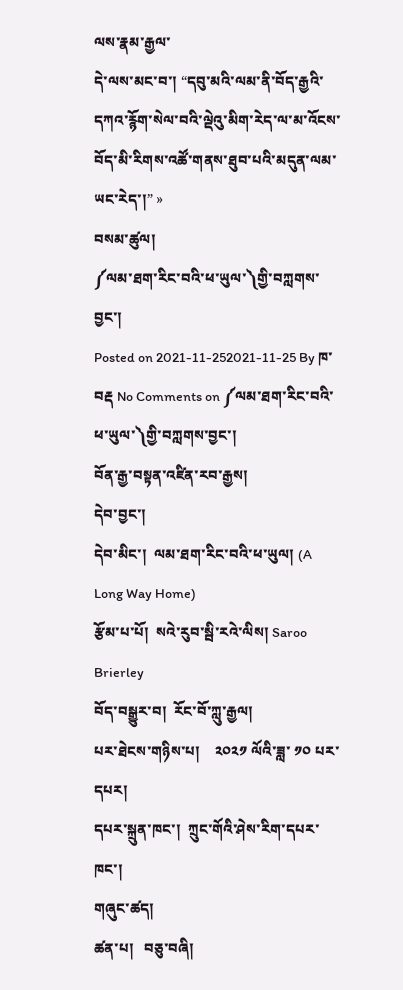ལས་རྣམ་རྒྱལ་
དེ་ལས་མང་བ་། “དབུ་མའི་ལམ་ནི་བོད་རྒྱའི་དཀའ་རྙོག་སེལ་བའི་ལྡེའུ་མིག་རེད་ལ་མ་འོངས་བོད་མི་རིགས་འཚོ་གནས་ཐུབ་པའི་མདུན་ལམ་ཡང་རེད་།” »
བསམ་ཚུལ།
༼ལམ་ཐག་རིང་བའི་ཕ་ཡུལ་༽གྱི་བཀླགས་བྱང་།
Posted on 2021-11-252021-11-25 By ཁ་བརྡ No Comments on ༼ལམ་ཐག་རིང་བའི་ཕ་ཡུལ་༽གྱི་བཀླགས་བྱང་།
བོན་རྒྱ་བསྟན་འཛིན་རབ་རྒྱས།
དེབ་བྱང་།
དེབ་མིང་།  ལམ་ཐག་རིང་བའི་ཕ་ཡུལ། (A Long Way Home)
རྩོམ་པ་པོ།  སའེ་རུབ་སྦི་རའེ་ལིས། Saroo Brierley
བོད་བསྒྱུར་བ།  རོང་བོ་ཀླུ་རྒྱལ།
པར་ཐེངས་གཉིས་པ།    ༢༠༢༡ ལོའི་ཟླ་ ༡༠ པར་དཔར།
དཔར་སྐྲུན་ཁང་།  ཀྲུང་གོའི་ཤེས་རིག་དཔར་ཁང་།
གཞུང་ཚད།
ཚན་པ།   བཅུ་བཞི།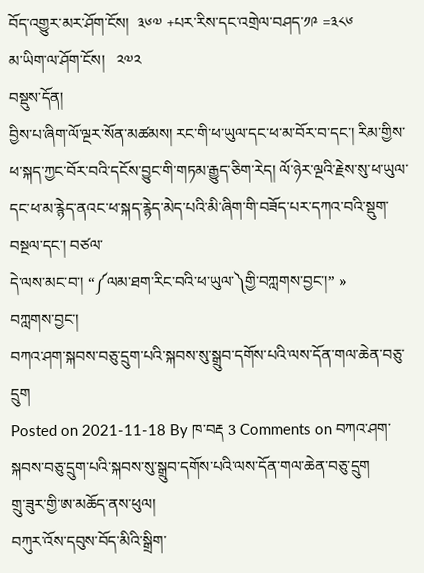བོད་འགྱུར་མར་ཤོག་ངོས།  ༣༦༧ +པར་རིས་དང་འགྲེལ་བཤད་༡༩ =༣༨༦
མ་ཡིག་ལ་ཤོག་ངོས།   ༢༧༢
བསྡུས་དོན།
བྱིས་པ་ཞིག་ལོ་ལྔར་སོན་མཚམས། རང་གི་ཕ་ཡུལ་དང་ཕ་མ་བོར་བ་དང་། རིམ་གྱིས་ཕ་སྐད་ཀྱང་བོར་བའི་དངོས་བྱུང་གི་གཏམ་རྒྱུད་ཅིག་རེད། ལོ་ཉེར་ལྔའི་རྗེས་སུ་ཕ་ཡུལ་དང་ཕ་མ་རྙེད་ནའང་ཕ་སྐད་རྙེད་མེད་པའི་མི་ཞིག་གི་བཟོད་པར་དཀའ་བའི་སྡུག་བསྔལ་དང་། བཙལ་
དེ་ལས་མང་བ་། “༼ལམ་ཐག་རིང་བའི་ཕ་ཡུལ་༽གྱི་བཀླགས་བྱང་།” »
བཀླགས་བྱང་།
བཀའ་ཤག་སྐབས་བཅུ་དྲུག་པའི་སྐབས་སུ་སྒྲུབ་དགོས་པའི་ལས་དོན་གལ་ཆེན་བཅུ་དྲུག
Posted on 2021-11-18 By ཁ་བརྡ 3 Comments on བཀའ་ཤག་སྐབས་བཅུ་དྲུག་པའི་སྐབས་སུ་སྒྲུབ་དགོས་པའི་ལས་དོན་གལ་ཆེན་བཅུ་དྲུག
གྲུ་ཟུར་གྱི་ཨ་མཆོད་ནས་ཕུལ།
བཀུར་འོས་དབུས་བོད་མིའི་སྒྲིག་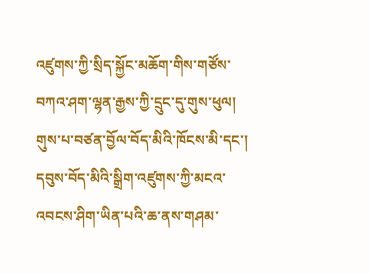འཛུགས་ཀྱི་སྲིད་སྐྱོང་མཆོག་གིས་གཙོས་བཀའ་ཤག་ལྷན་རྒྱས་ཀྱི་དྲུང་དུ་གུས་ཕུལ།
གུས་པ་བཙན་བྱོལ་བོད་མིའི་ཁོངས་མི་དང་། དབུས་བོད་མིའི་སྒྲིག་འཛུགས་ཀྱི་མངའ་འབངས་ཤིག་ཡིན་པའི་ཆ་ནས་གཤམ་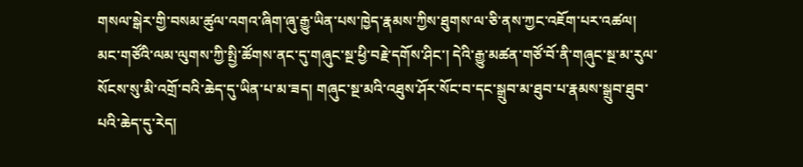གསལ་སྒེར་གྱི་བསམ་ཚུལ་འགའ་ཞིག་ཞུ་རྒྱུ་ཡིན་པས་ཁྱེད་རྣམས་ཀྱིས་ཐུགས་ལ་ཅི་ནས་ཀྱང་འཇོག་པར་འཚལ། མང་གཙོའི་ལམ་ལུགས་ཀྱི་སྤྱི་ཚོགས་ནང་དུ་གཞུང་སྔ་ཕྱི་བརྗེ་དགོས་ཤིང་། དེའི་རྒྱུ་མཚན་གཙོ་བོ་ནི་གཞུང་སྔ་མ་རུལ་སོངས་སུ་མི་འགྲོ་བའི་ཆེད་དུ་ཡིན་པ་མ་ཟད། གཞུང་སྔ་མའི་འཐུས་ཤོར་སོང་བ་དང་སྒྲུབ་མ་ཐུབ་པ་རྣམས་སྒྲུབ་ཐུབ་པའི་ཆེད་དུ་རེད།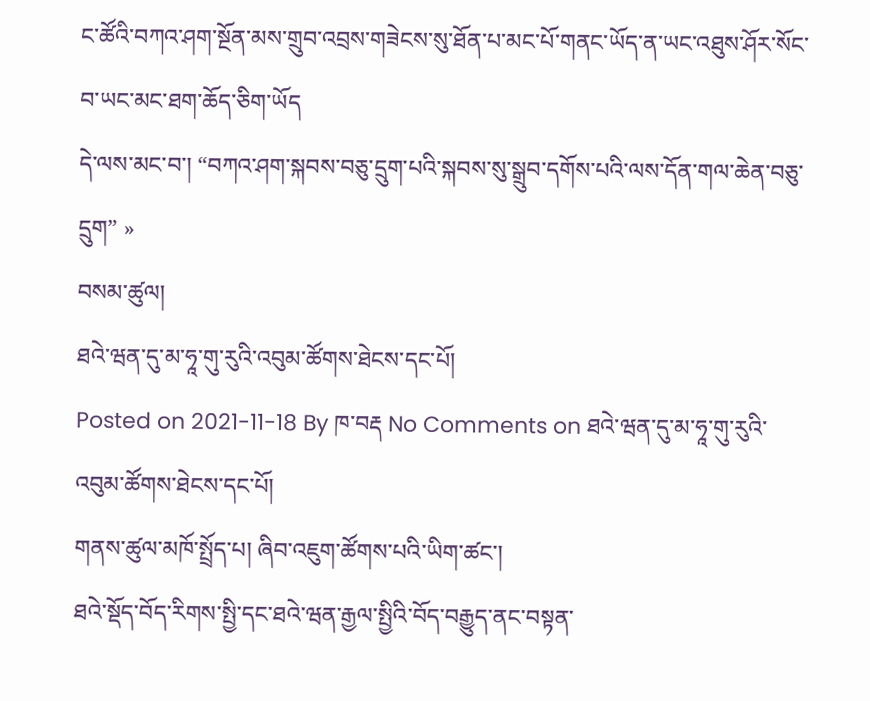ང་ཚོའི་བཀའ་ཤག་སྔོན་མས་གྲུབ་འབྲས་གཟེངས་སུ་ཐོན་པ་མང་པོ་གནང་ཡོད་ན་ཡང་འཐུས་ཤོར་སོང་བ་ཡང་མང་ཐག་ཆོད་ཅིག་ཡོད
དེ་ལས་མང་བ་། “བཀའ་ཤག་སྐབས་བཅུ་དྲུག་པའི་སྐབས་སུ་སྒྲུབ་དགོས་པའི་ལས་དོན་གལ་ཆེན་བཅུ་དྲུག” »
བསམ་ཚུལ།
ཐའེ་ཝན་དུ་མ་ཧཱ་གུ་རུའི་འབུམ་ཚོགས་ཐེངས་དང་པོ།
Posted on 2021-11-18 By ཁ་བརྡ No Comments on ཐའེ་ཝན་དུ་མ་ཧཱ་གུ་རུའི་འབུམ་ཚོགས་ཐེངས་དང་པོ།
གནས་ཚུལ་མཁོ་སྤྲོད་པ། ཞིབ་འཇུག་ཚོགས་པའི་ཡིག་ཚང་།
ཐའེ་སྡོད་བོད་རིགས་སྤྱི་དང་ཐའེ་ཝན་རྒྱལ་སྤྱིའི་བོད་བརྒྱུད་ནང་བསྟན་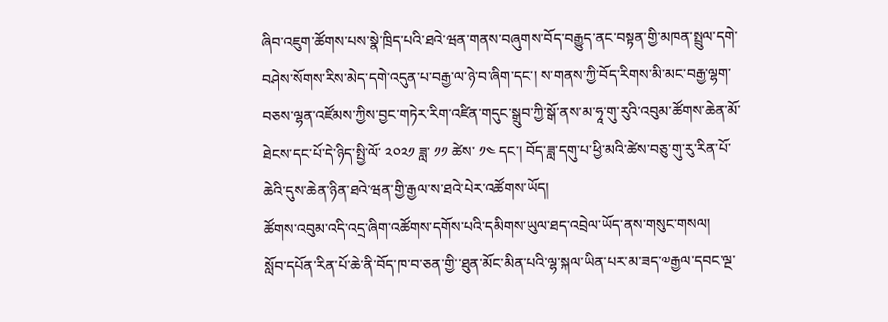ཞིབ་འཇུག་ཚོགས་པས་སྣེ་ཁྲིད་པའི་ཐའེ་ཝན་གནས་བཞུགས་བོད་བརྒྱུད་ནང་བསྟན་གྱི་མཁན་སྤྲུལ་དགེ་བཤེས་སོགས་རིས་མེད་དགེ་འདུན་པ་བརྒྱ་ལ་ཉེ་བ་ཞིག་དང་། ས་གནས་ཀྱི་བོད་རིགས་མི་མང་བརྒྱ་ལྷག་བཅས་ལྷན་འཛོམས་ཀྱིས་བྱང་གཏེར་རིག་འཛིན་གདུང་སྒྲུབ་ཀྱི་སྒོ་ནས་མ་ཧཱ་གུ་རུའི་འབུམ་ཚོགས་ཆེན་མོ་ཐེངས་དང་པོ་དེ་ཉིད་སྤྱི་ལོ་ ༢༠༢༡ ཟླ་ ༡༡ ཚེས་ ༡༤ དང་། བོད་ཟླ་དགུ་པ་ཕྱི་མའི་ཚེས་བཅུ་གུ་རུ་རིན་པོ་ཆེའི་དུས་ཆེན་ཉིན་ཐའེ་ཝན་གྱི་རྒྱལ་ས་ཐའེ་པེར་འཚོགས་ཡོད།
ཚོགས་འབུམ་འདི་འདྲ་ཞིག་འཚོགས་དགོས་པའི་དམིགས་ཡུལ་ཐད་འབྲེལ་ཡོད་ནས་གསུང་གསལ།
སློབ་དཔོན་རིན་པོ་ཆེ་ནི་བོད་ཁ་བ་ཅན་གྱི་་ཐུན་མོང་མིན་པའི་ལྷ་སྐལ་ཡིན་པར་མ་ཟད་༧རྒྱལ་དབང་ལྔ་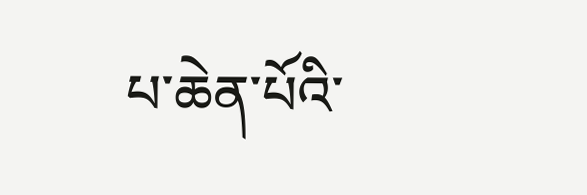པ་ཆེན་པོའི་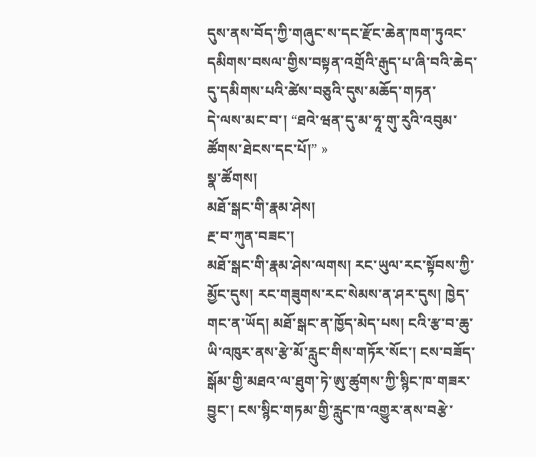དུས་ནས་བོད་ཀྱི་གཞུང་ས་དང་རྫོང་ཆེན་ཁག་ཏུའང་དམིགས་བསལ་གྱིས་བསྟན་འགྲོའི་རྒུད་པ་ཞི་བའི་ཆེད་དུ་དམིགས་པའི་ཚེས་བཅུའི་དུས་མཆོད་གཏན་
དེ་ལས་མང་བ་། “ཐའེ་ཝན་དུ་མ་ཧཱ་གུ་རུའི་འབུམ་ཚོགས་ཐེངས་དང་པོ།” »
སྣ་ཚོགས།
མཐོ་སྒང་གི་རྣམ་ཤེས།
རྔ་བ་ཀུན་བཟང་།
མཐོ་སྒང་གི་རྣམ་ཤེས་ལགས། རང་ཡུལ་རང་སྟོབས་ཀྱི་མྱོང་དུས། རང་གཟུགས་རང་སེམས་ན་ཤར་དུས། ཁྱེད་གང་ན་ཡོད། མཐོ་སྒང་ན་ཁྱོད་མེད་པས། ངའི་རྩ་བ་ཆུ་ཡི་འཁུར་ནས་རྩེ་མོ་རླུང་གིས་གཏོར་སོང་། ངས་བཟོད་སྒོམ་གྱི་མཐའ་ལ་ཐུག་ཏེ་ཨུ་ཚུགས་ཀྱི་སྙིང་ཁ་གཟར་བྱུང་། ངས་སྙིང་གཏམ་གྱི་རླུང་ཁ་འགྱུར་ནས་བརྩེ་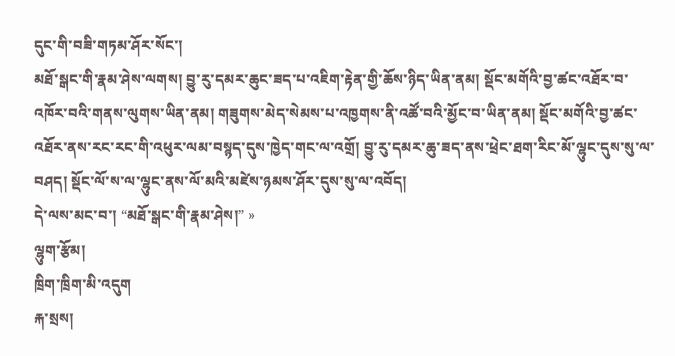དུང་གི་བཟི་གཏམ་ཤོར་སོང་།
མཐོ་སྒང་གི་རྣམ་ཤེས་ལགས། བྱུ་རུ་དམར་ཆུང་ཟད་པ་འཇིག་རྟེན་གྱི་ཆོས་ཉིད་ཡིན་ནམ། སྡོང་མགོའི་བྱ་ཚང་འཐོར་བ་འཁོར་བའི་གནས་ལུགས་ཡིན་ནམ། གཟུགས་མེད་སེམས་པ་འཁྱགས་ནི་འཚོ་བའི་མྱོང་བ་ཡིན་ནམ། སྡོང་མགོའི་བྱ་ཚང་འཐོར་ནས་རང་རང་གི་འཕུར་ལམ་བསྙད་དུས་ཁྱེད་གང་ལ་འགྲོ། བྱུ་རུ་དམར་ཆུ་ཟད་ནས་ཕྲེང་ཐག་རིང་མོ་ལྷུང་དུས་སུ་ལ་བཤད། སྡོང་ལོ་ས་ལ་ལྷུང་ནས་ལོ་མའི་མཛེས་ཉམས་ཤོར་དུས་སུ་ལ་འབོད།
དེ་ལས་མང་བ་། “མཐོ་སྒང་གི་རྣམ་ཤེས།” »
ལྷུག་རྩོམ།
ཁྲིག་ཁྲིག་མི་འདུག
རྐ་སྲས།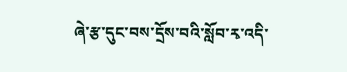ཞེ་རྩ་དུང་བས་དྲོས་བའི་སློབ་རྭ་འདི་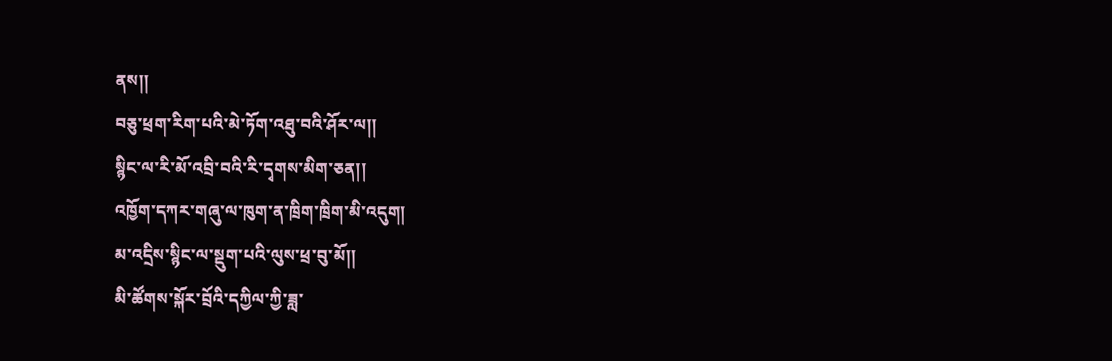ནས།།
བཅུ་ཕྲག་རིག་པའི་མེ་ཏོག་འཐུ་བའི་ཤོར་ལ།།
སྙིང་ལ་རི་མོ་འབྲི་བའི་རི་དྭགས་མིག་ཅན།།
འཁྱོག་དཀར་གཞུ་ལ་ཁུག་ན་ཁྲིག་ཁྲིག་མི་འདུག།
མ་འདྲིས་སྙིང་ལ་སྡུག་པའི་ལུས་ཕྲ་བུ་མོ།།
མི་ཚོགས་སྐོར་བྲོའི་དཀྱིལ་ཀྱི་ཟླ་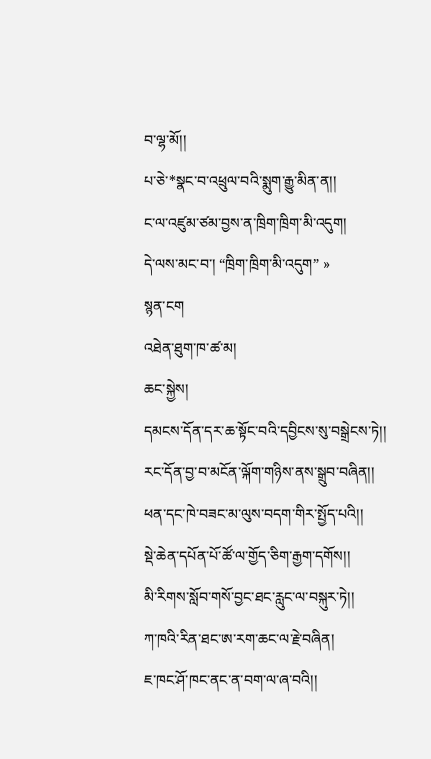བ་ལྷ་མོ།།
པ་ཅེ་*སྣང་བ་འཕྲུལ་བའི་སྨུག་རྒྱུ་མིན་ན།།
ང་ལ་འཛུམ་ཙམ་བྱས་ན་ཁྲིག་ཁྲིག་མི་འདུག།
དེ་ལས་མང་བ་། “ཁྲིག་ཁྲིག་མི་འདུག” »
སྙན་ངག
འཐེན་ཐུག་ཁ་ཚ་མ།
ཆང་སྐྱེས།
དམངས་དོན་དར་ཆ་སྟོང་བའི་དབྱིངས་སུ་བསྒྲེངས་ཏེ།།
རང་དོན་བྱ་བ་མངོན་ལྐོག་གཉིས་ནས་སྒྲུབ་བཞིན།།
ཕན་དང་ཁེ་བཟང་མ་ལུས་བདག་གིར་སྤྱོད་པའི།།
སྡེ་ཆེན་དཔོན་པོ་ཚོ་ལ་གྱོད་ཅིག་རྒྱག་དགོས།།
མི་རིགས་སློབ་གསོ་བྱང་ཐང་རླུང་ལ་བསྐུར་ཏེ།།
ཀ་ཁའི་རིན་ཐང་ཨ་རག་ཆང་ལ་རྗེ་བཞིན།
ཇ་ཁང་ཤོ་ཁང་ནང་ན་བག་ལ་ཞ་བའི།།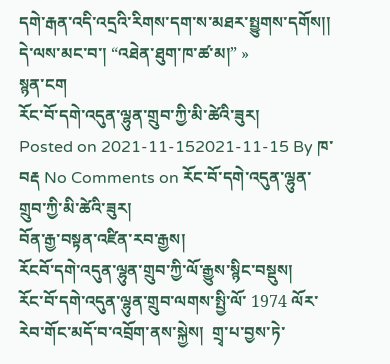དགེ་རྒན་འདི་འདྲའི་རིགས་དག་ས་མཐར་སྤྱུགས་དགོས།།
དེ་ལས་མང་བ་། “འཐེན་ཐུག་ཁ་ཚ་མ།” »
སྙན་ངག
རོང་བོ་དགེ་འདུན་ལྷུན་གྲུབ་ཀྱི་མི་ཚེའི་ཟུར།
Posted on 2021-11-152021-11-15 By ཁ་བརྡ No Comments on རོང་བོ་དགེ་འདུན་ལྷུན་གྲུབ་ཀྱི་མི་ཚེའི་ཟུར།
བོན་རྒྱ་བསྟན་འཛིན་རབ་རྒྱས།
རོངབོ་དགེ་འདུན་ལྷུན་གྲུབ་ཀྱི་ལོ་རྒྱུས་སྙིང་བསྡུས།
རོང་བོ་དགེ་འདུན་ལྷུན་གྲུབ་ལགས་སྤྱི་ལོ་ 1974 ལོར་རེབ་གོང་མདོ་བ་འབྲོག་ནས་སྐྱེས།  གྲྭ་པ་བྱས་ཏེ་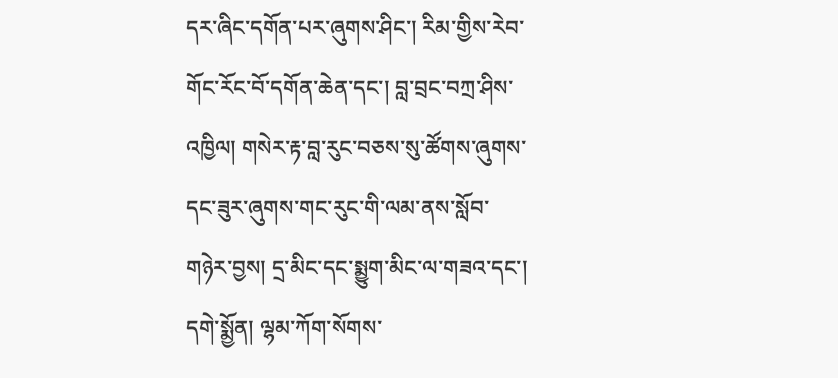དར་ཞིང་དགོན་པར་ཞུགས་ཤིང་། རིམ་གྱིས་རེབ་གོང་རོང་བོ་དགོན་ཆེན་དང་། བླ་བྲང་བཀྲ་ཤིས་འཁྱིལ། གསེར་རྟ་བླ་རུང་བཅས་སུ་ཚོགས་ཞུགས་དང་ཟུར་ཞུགས་གང་རུང་གི་ལམ་ནས་སློབ་གཉེར་བྱས། དྲ་མིང་དང་སྨྱུག་མིང་ལ་གཟའ་དང་། དགེ་སྨྱོན། ལྷམ་ཀོག་སོགས་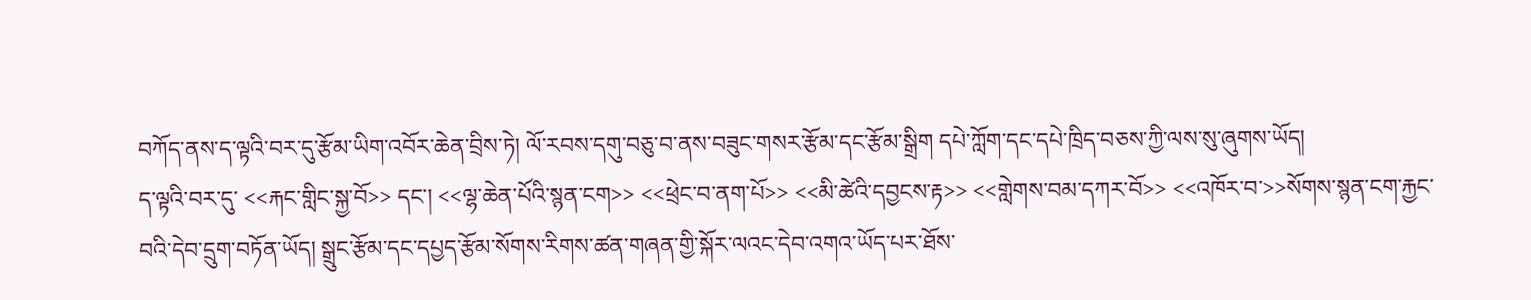བཀོད་ནས་ད་ལྟའི་བར་དུ་རྩོམ་ཡིག་འབོར་ཆེན་བྲིས་ཏེ། ལོ་རབས་དགུ་བཅུ་བ་ནས་བཟུང་གསར་རྩོམ་དང་རྩོམ་སྒྲིག དཔེ་ཀློག་དང་དཔེ་ཁྲིད་བཅས་ཀྱི་ལས་སུ་ཞུགས་ཡོད།
ད་ལྟའི་བར་དུ་ <<རྐང་གླིང་སྐྱ་བོ>> དང་། <<ལྷ་ཆེན་པོའི་སྙན་ངག>> <<ཕྲེང་བ་ནག་པོ>> <<མི་ཚེའི་དབྱངས་རྟ>> <<གླེགས་བམ་དཀར་བོ>> <<འཁོར་བ་>>སོགས་སྙན་ངག་རྐྱང་བའི་དེབ་དྲུག་བཏོན་ཡོད། སྒྲུང་རྩོམ་དང་དཔྱད་རྩོམ་སོགས་རིགས་ཚན་གཞན་གྱི་སྐོར་ལའང་དེབ་འགའ་ཡོད་པར་ཐོས་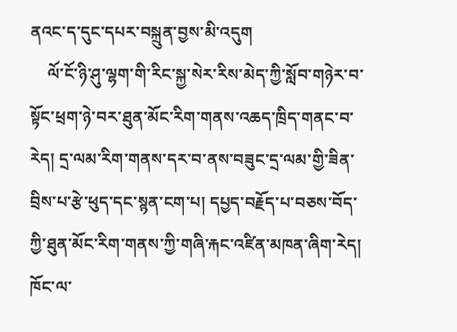ནའང་ད་དུང་དཔར་བསྐྲུན་བྱས་མི་འདུག
    ལོ་ངོ་ཉི་ཤུ་ལྷག་གི་རིང་སྐྱ་སེར་རིས་མེད་ཀྱི་སློབ་གཉེར་བ་སྟོང་ཕྲག་ཉེ་བར་ཐུན་མོང་རིག་གནས་འཆད་ཁྲིད་གནང་བ་རེད། དྲ་ལམ་རིག་གནས་དར་བ་ནས་བཟུང་དྲ་ལམ་གྱི་ཟིན་བྲིས་པ་རྩེ་ཕུད་དང་སྙན་ངག་པ། དཔྱད་བརྗོད་པ་བཅས་བོད་ཀྱི་ཐུན་མོང་རིག་གནས་ཀྱི་གཞི་རྐང་འཛིན་མཁན་ཞིག་རེད། ཁོང་ལ་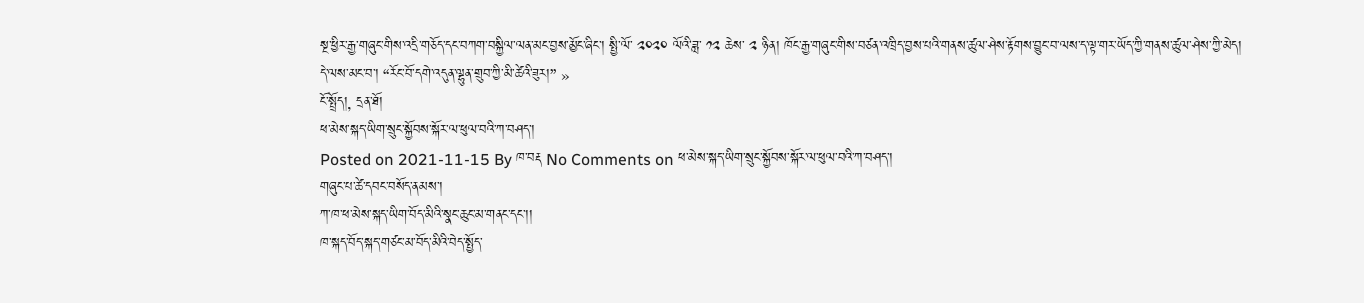སྔ་ཕྱིར་རྒྱ་གཞུང་གིས་འདྲི་གཅོད་དང་བཀག་བསྐྱིལ་ལན་མང་བྱས་མྱོང་ཞིང་། སྤྱི་ལོ་ ༢༠༢༠ ལོའི་ཟླ་ ༡༢ ཆེས་ ༢ ཉིན། ཁོང་རྒྱ་གཞུང་གིས་བཙན་འཁྲིད་བྱས་པའི་གནས་ཚུལ་ཤེས་རྟོགས་བྱུང་བ་ལས་ད་ལྟ་གར་ཡོད་ཀྱི་གནས་ཚུལ་ཤེས་ཀྱི་མེད།
དེ་ལས་མང་བ་། “རོང་བོ་དགེ་འདུན་ལྷུན་གྲུབ་ཀྱི་མི་ཚེའི་ཟུར།” »
ངོ་སྤྲོད།, དྲན་ཐོ།
ཕ་མེས་སྐད་ཡིག་སྲུང་སྐྱོབས་སྐོར་ལ་ཕུལ་བའི་ཀ་བཤད་།
Posted on 2021-11-15 By ཁ་བརྡ No Comments on ཕ་མེས་སྐད་ཡིག་སྲུང་སྐྱོབས་སྐོར་ལ་ཕུལ་བའི་ཀ་བཤད་།
གཞུང་པ་ཚེ་དབང་བསོད་ནམས་།
ཀ་ཁ་ཕ་མེས་སྐད་ཡིག་བོད་མིའི་སྣང་ཆུང་མ་གནང་དང་།།
ཁ་སྐད་བོད་སྐད་གཙང་མ་བོད་མིའི་བེད་སྤྱོད་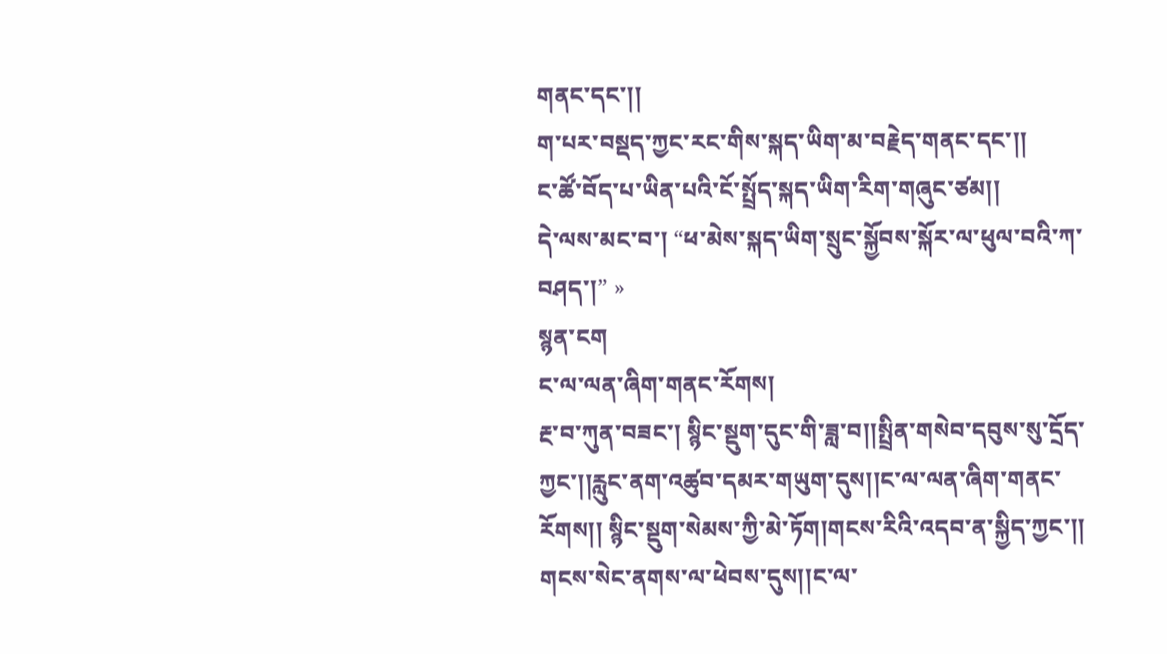གནང་དང་།།
ག་པར་བསྡད་ཀྱང་རང་གིས་སྐད་ཡིག་མ་བརྗེད་གནང་དང་།།
ང་ཚོ་བོད་པ་ཡིན་པའི་ངོ་སྤྲོད་སྐད་ཡིག་རིག་གཞུང་ཙམ།།
དེ་ལས་མང་བ་། “ཕ་མེས་སྐད་ཡིག་སྲུང་སྐྱོབས་སྐོར་ལ་ཕུལ་བའི་ཀ་བཤད་།” »
སྙན་ངག
ང་ལ་ལན་ཞིག་གནང་རོགས།
རྔ་བ་ཀུན་བཟང་། སྙིང་སྡུག་དུང་གི་ཟླ་བ།།སྤྲིན་གསེབ་དབུས་སུ་དྲོད་ཀྱང་།།རླུང་ནག་འཚུབ་དམར་གཡུག་དུས།།ང་ལ་ལན་ཞིག་གནང་རོགས།། སྙིང་སྡུག་སེམས་ཀྱི་མེ་ཏོག།གངས་རིའི་འདབ་ན་སྐྱིད་ཀྱང་།། གངས་སེང་ནགས་ལ་ཕེབས་དུས།།ང་ལ་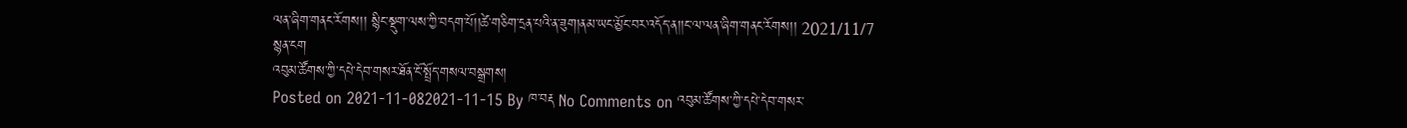ལན་ཞིག་གནང་རོགས།། སྙིང་སྡུག་ལས་ཀྱི་བདག་པོ།།ཚེ་གཅིག་དྲན་པའི་ན་ཟུག།ནམ་ཡང་མྱོང་བར་འདོད་ན།།ང་ལ་ལན་ཞིག་གནང་རོགས།། 2021/11/7
སྙན་ངག
འབུམ་ཚོགས་ཀྱི་དཔེ་དེབ་གསར་ཐོན་ངོ་སྤྲོད་གསལ་བསྒྲགས།
Posted on 2021-11-082021-11-15 By ཁ་བརྡ No Comments on འབུམ་ཚོགས་ཀྱི་དཔེ་དེབ་གསར་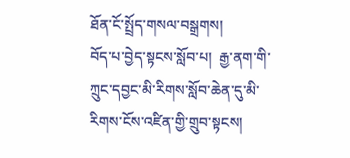ཐོན་ངོ་སྤྲོད་གསལ་བསྒྲགས།
བོད་པ་བྱེད་སྟངས་སློབ་པ།  རྒྱ་ནག་གི་ཀྲུང་དབྱང་མི་རིགས་སློབ་ཆེན་དུ་མི་རིགས་ངོས་འཛིན་གྱི་གྲུབ་སྟངས།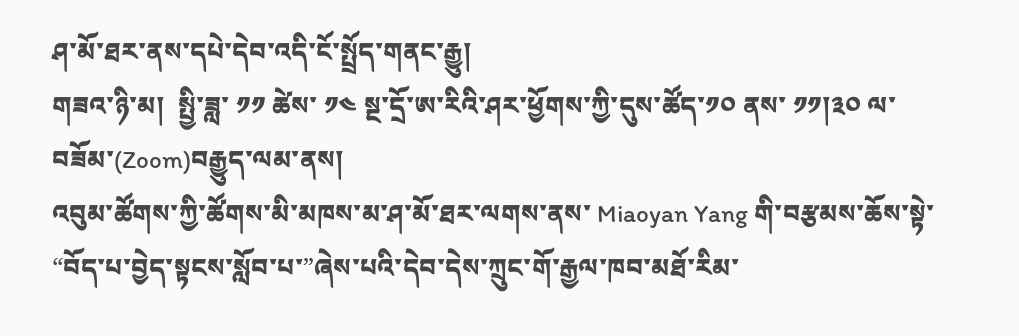ཤ་མོ་ཐར་ནས་དཔེ་དེབ་འདི་ངོ་སྤྲོད་གནང་རྒྱུ།
གཟའ་ཉི་མ།  སྤྱི་ཟླ་ ༡༡ ཚེས་ ༡༤ སྔ་དྲོ་ཨ་རིའི་ཤར་ཕྱོགས་ཀྱི་དུས་ཚོད་༡༠ ནས་ ༡༡།༣༠ ལ་ བཟོམ་(Zoom)བརྒྱུད་ལམ་ནས།
འབུམ་ཚོགས་ཀྱི་ཚོགས་མི་མཁས་མ་ཤ་མོ་ཐར་ལགས་ནས་ Miaoyan Yang གི་བརྩམས་ཆོས་སྟེ་ “བོད་པ་བྱེད་སྟངས་སློབ་པ་”ཞེས་པའི་དེབ་དེས་ཀྲུང་གོ་རྒྱལ་ཁབ་མཐོ་རིམ་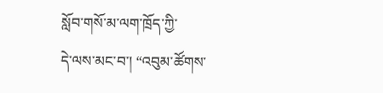སློབ་གསོ་མ་ལག་ཁྲོད་ཀྱི་
དེ་ལས་མང་བ་། “འབུམ་ཚོགས་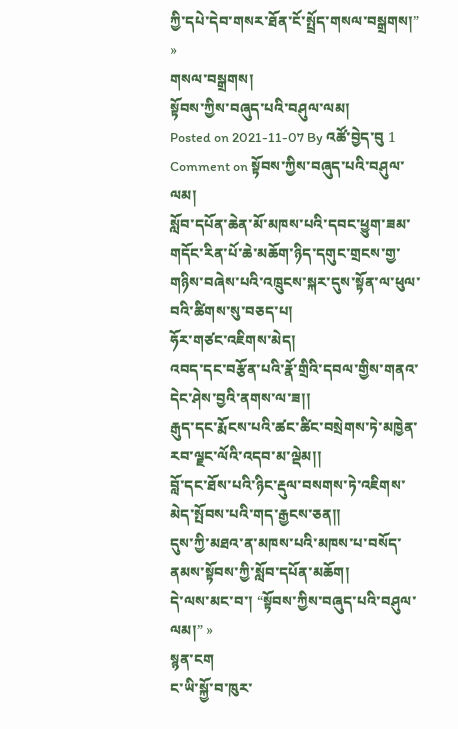ཀྱི་དཔེ་དེབ་གསར་ཐོན་ངོ་སྤྲོད་གསལ་བསྒྲགས།” »
གསལ་བསྒྲགས།
སྟོབས་ཀྱིས་བཞུད་པའི་བཤུལ་ལམ།
Posted on 2021-11-07 By འཚོ་བྱེད་བུ 1 Comment on སྟོབས་ཀྱིས་བཞུད་པའི་བཤུལ་ལམ།
སློབ་དཔོན་ཆེན་མོ་མཁས་པའི་དབང་ཕྱུག་ཟམ་གདོང་རིན་པོ་ཆེ་མཆོག་ཉིད་དགུང་གྲངས་གྱ་གཉིས་བཞེས་པའི་འཁྲུངས་སྐར་དུས་སྟོན་ལ་ཕུལ་བའི་ཚིགས་སུ་བཅད་པ།
ཧོར་གཙང་འཇིགས་མེད།
འབད་དང་བརྩོན་པའི་རྣོ་གྲིའི་དབལ་གྱིས་གནའ་དེང་ཤེས་བྱའི་ནགས་ལ་ཟ།།
རྒུད་དང་རྨོངས་པའི་ཚང་ཚིང་བསྲེགས་ཏེ་མཁྱེན་རབ་ལྗང་ལོའི་འདབ་མ་ལྡེམ།།
བློ་དང་ཐོས་པའི་ཉིང་རྡུལ་བསགས་ཏེ་འཇིགས་མེད་སྤོབས་པའི་གད་རྒྱངས་ཅན།།
དུས་ཀྱི་མཐའ་ན་མཁས་པའི་མཁས་པ་བསོད་ནམས་སྟོབས་ཀྱི་སློབ་དཔོན་མཆོག།
དེ་ལས་མང་བ་། “སྟོབས་ཀྱིས་བཞུད་པའི་བཤུལ་ལམ།” »
སྙན་ངག
ང་ཡི་སྐྱོ་བ་ཁུར་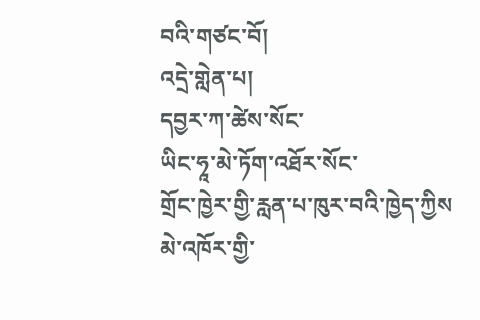བའི་གཙང་བོ།
འདྲེ་གླེན་པ།
དབྱར་ཀ་ཚེས་སོང་
ཡིང་ཧཱ་མེ་ཏོག་འཐོར་སོང་
གྲོང་ཁྱེར་གྱི་རླན་པ་ཁུར་བའི་ཁྱེད་ཀྱིས
མེ་འཁོར་གྱི་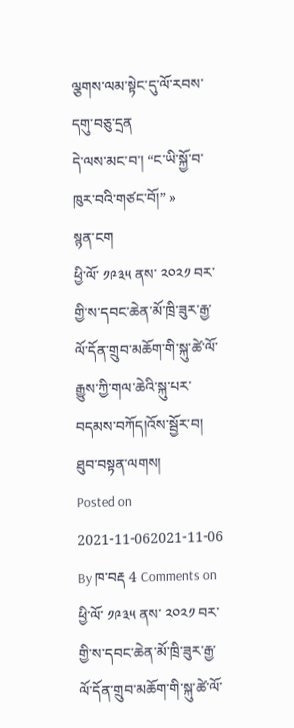ལྕགས་ལམ་སྟེང་དུ་ལོ་རབས་དགུ་བཅུ་དྲན
དེ་ལས་མང་བ་། “ང་ཡི་སྐྱོ་བ་ཁུར་བའི་གཙང་བོ།” »
སྙན་ངག
ཕྱི་ལོ་ ༡༩༣༥ ནས་ ༢༠༢༡ བར་གྱི་ས་དབང་ཆེན་མོ་ཁྲི་ཟུར་རྒྱ་ལོ་དོན་གྲུབ་མཆོག་གི་སྐུ་ཚེ་ལོ་རྒྱུས་ཀྱི་གལ་ཆེའི་སྐུ་པར་བདམས་བཀོད།འོས་སྦྱོར་བ། ཐུབ་བསྟན་ལགས།
Posted on 2021-11-062021-11-06 By ཁ་བརྡ 4 Comments on ཕྱི་ལོ་ ༡༩༣༥ ནས་ ༢༠༢༡ བར་གྱི་ས་དབང་ཆེན་མོ་ཁྲི་ཟུར་རྒྱ་ལོ་དོན་གྲུབ་མཆོག་གི་སྐུ་ཚེ་ལོ་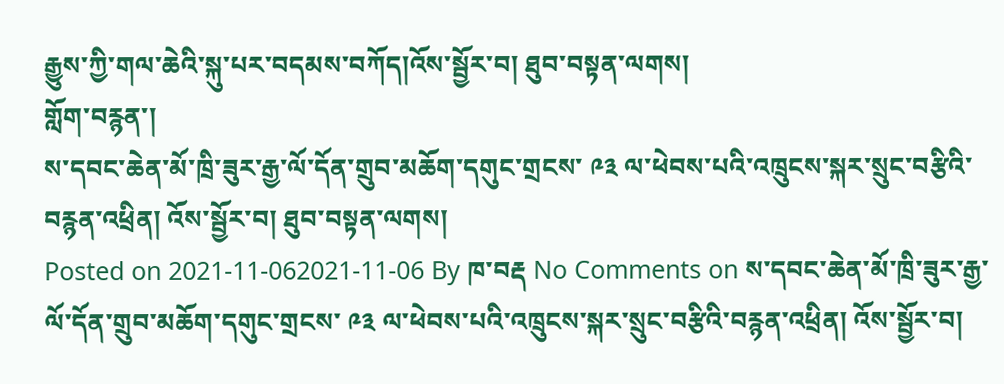རྒྱུས་ཀྱི་གལ་ཆེའི་སྐུ་པར་བདམས་བཀོད།འོས་སྦྱོར་བ། ཐུབ་བསྟན་ལགས།
གློག་བརྙན་།
ས་དབང་ཆེན་མོ་ཁྲི་ཟུར་རྒྱ་ལོ་དོན་གྲུབ་མཆོག་དགུང་གྲངས་ ༩༣ ལ་ཕེབས་པའི་འཁྲུངས་སྐར་སྲུང་བརྩིའི་བརྙན་འཕྲིན། འོས་སྦྱོར་བ། ཐུབ་བསྟན་ལགས།
Posted on 2021-11-062021-11-06 By ཁ་བརྡ No Comments on ས་དབང་ཆེན་མོ་ཁྲི་ཟུར་རྒྱ་ལོ་དོན་གྲུབ་མཆོག་དགུང་གྲངས་ ༩༣ ལ་ཕེབས་པའི་འཁྲུངས་སྐར་སྲུང་བརྩིའི་བརྙན་འཕྲིན། འོས་སྦྱོར་བ།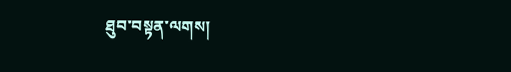ཐུབ་བསྟན་ལགས།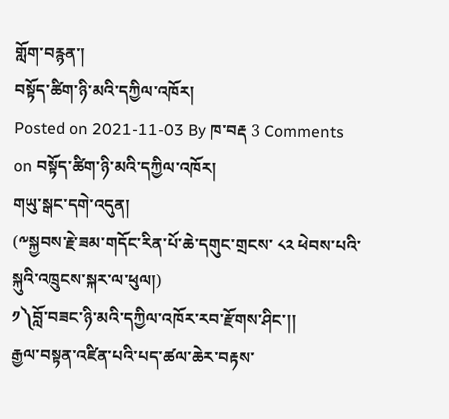གློག་བརྙན་།
བསྟོད་ཚིག་ཉི་མའི་དཀྱིལ་འཁོར།
Posted on 2021-11-03 By ཁ་བརྡ 3 Comments on བསྟོད་ཚིག་ཉི་མའི་དཀྱིལ་འཁོར།
གཡུ་སྒང་དགེ་འདུན།
(༸སྐྱབས་རྗེ་ཟམ་གདོང་རིན་པོ་ཆེ་དགུང་གྲངས་ ༨༢ ཕེབས་པའི་སྐུའི་འཁྲུངས་སྐར་ལ་ཕུལ།)
༡༽བློ་བཟང་ཉི་མའི་དཀྱིལ་འཁོར་རབ་རྫོགས་ཤིང་།།
རྒྱལ་བསྟན་འཛིན་པའི་པད་ཚལ་ཆེར་བརྟས་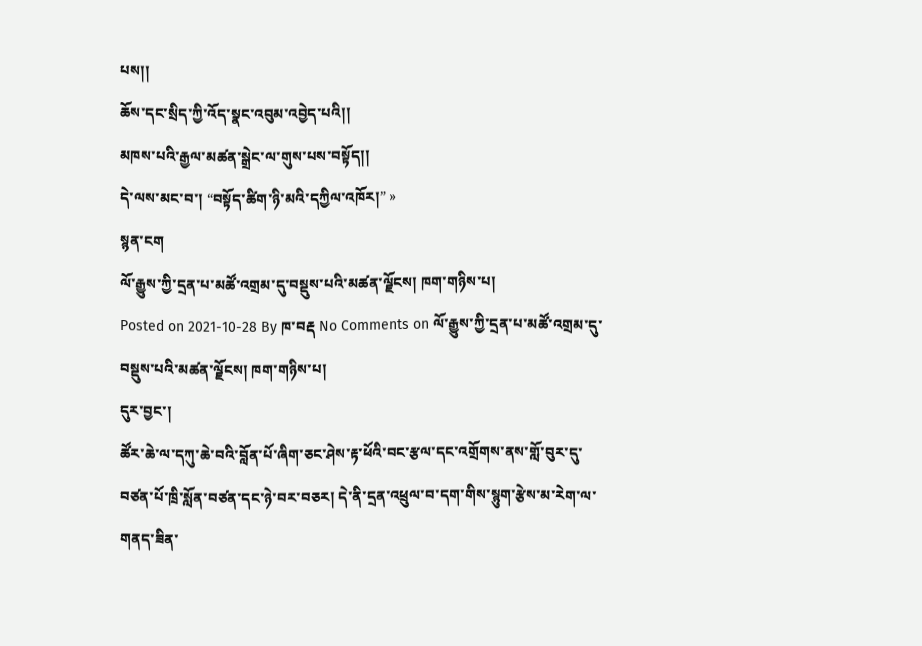པས།།
ཆོས་དང་སྲིད་ཀྱི་འོད་སྣང་འབུམ་འབྱེད་པའི།།
མཁས་པའི་རྒྱལ་མཚན་སྒྲེང་ལ་གུས་པས་བསྟོད།།
དེ་ལས་མང་བ་། “བསྟོད་ཚིག་ཉི་མའི་དཀྱིལ་འཁོར།” »
སྙན་ངག
ལོ་རྒྱུས་ཀྱི་དྲན་པ་མཚོ་འགྲམ་དུ་བསྡུས་པའི་མཚན་ལྗོངས། ཁག་གཉིས་པ།
Posted on 2021-10-28 By ཁ་བརྡ No Comments on ལོ་རྒྱུས་ཀྱི་དྲན་པ་མཚོ་འགྲམ་དུ་བསྡུས་པའི་མཚན་ལྗོངས། ཁག་གཉིས་པ།
དུར་བྱང་།
ཚོར་ཆེ་ལ་དཀུ་ཆེ་བའི་བློན་པོ་ཞིག་ཅང་ཤེས་རྟ་ཕོའི་བང་རྩལ་དང་འགྲོགས་ནས་གློ་བུར་དུ་བཙན་པོ་ཁྲི་སློན་བཙན་དང་ཉེ་བར་བཅར། དེ་ནི་དྲན་འཕྲུལ་བ་དག་གིས་སྙུག་རྩེས་མ་རེག་ལ་གནད་ཟིན་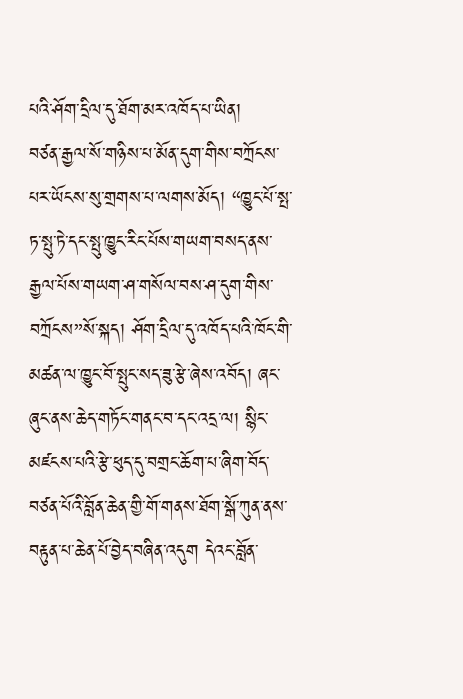པའི་ཤོག་དྲིལ་དུ་ཐོག་མར་འཁོད་པ་ཡིན།
བཙན་རྒྱལ་སོ་གཉིས་པ་མོན་དུག་གིས་བཀྲོངས་པར་ཡོངས་སུ་གྲགས་པ་ལགས་མོད། “ཁྱུང་པོ་སྤ་ཏ་སྤུ་ཏེ་དང་སྤུ་ཁྱུང་རིང་པོས་གཡག་བསད་ནས་རྒྱལ་པོས་གཡག་ཤ་གསོལ་བས་ཤ་དུག་གིས་བཀྲོངས”སོ་སྐད། ཤོག་དྲིལ་དུ་འཁོད་པའི་ཁོང་གི་མཚན་ལ་ཁྱུང་བོ་སྤུང་སད་ཟུ་རྩེ་ཞེས་འབོད། ཞང་ཞུང་ནས་ཆེད་གཏོང་གནང་བ་དང་འདྲ་ལ། སྙིང་མཛངས་པའི་རྩེ་ཕུད་དུ་བགྲང་ཆོག་པ་ཞིག་བོད་བཙན་པོའི་བློན་ཆེན་གྱི་གོ་གནས་ཐོག་སྒོ་ཀུན་ནས་བརྟུན་པ་ཆེན་པོ་བྱེད་བཞིན་འདུག དེའང་བློན་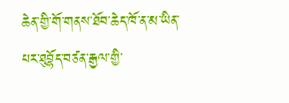ཆེན་གྱི་གོ་གནས་ཐོབ་ཆེད་ཁོ་ན་མ་ཡིན་པར་ཐུབྷོད་བཙན་རྒྱལ་གྱི་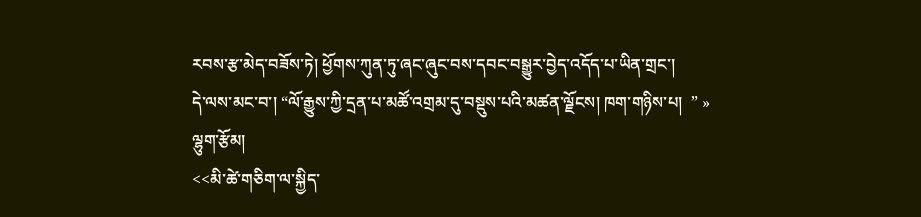རབས་རྩ་མེད་བཟོས་ཏེ། ཕྱོགས་ཀུན་ཏུ་ཞང་ཞུང་བས་དབང་བསྒྱུར་བྱེད་འདོད་པ་ཡིན་གྲང་།
དེ་ལས་མང་བ་། “ལོ་རྒྱུས་ཀྱི་དྲན་པ་མཚོ་འགྲམ་དུ་བསྡུས་པའི་མཚན་ལྗོངས། ཁག་གཉིས་པ།  ” »
ལྷུག་རྩོམ།
<<མི་ཚེ་གཅིག་ལ་སྐྱིད་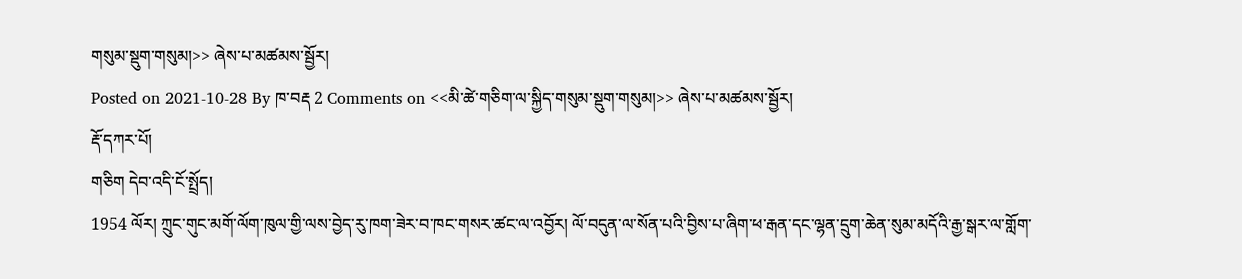གསུམ་སྡུག་གསུམ།>> ཞེས་པ་མཚམས་སྦྱོར།
Posted on 2021-10-28 By ཁ་བརྡ 2 Comments on <<མི་ཚེ་གཅིག་ལ་སྐྱིད་གསུམ་སྡུག་གསུམ།>> ཞེས་པ་མཚམས་སྦྱོར།
རྡོ་དཀར་པོ།
གཅིག དེབ་འདི་ངོ་སྤྲོད།
1954 ལོར། ཀྲུང་གུང་མགོ་ལོག་ཁུལ་གྱི་ལས་བྱེད་རུ་ཁག་ཟེར་བ་ཁང་གསར་ཚང་ལ་འབྱོར། ལོ་བདུན་ལ་སོན་པའི་བྱིས་པ་ཞིག་ཕ་རྒན་དང་ལྷན་དྲུག་ཆེན་སུམ་མདོའི་རྒྱ་སྒར་ལ་གློག་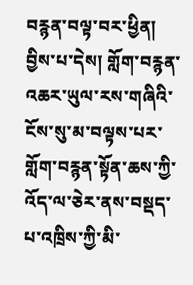བརྙན་བལྟ་བར་ཕྱིན། བྱིས་པ་དེས། གློག་བརྙན་འཆར་ཡུལ་རས་གཞིའི་ངོས་སུ་མ་བལྟས་པར་གློག་བརྙན་སྟོན་ཆས་ཀྱི་འོད་ལ་ཅེར་ནས་བསྡད་པ་འཁྲིས་ཀྱི་མི་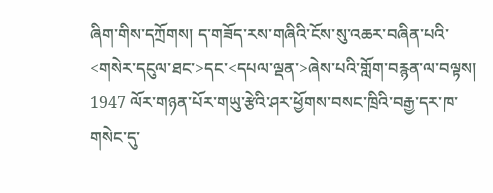ཞིག་གིས་དཀྲོགས། ད་གཟོད་རས་གཞིའི་ངོས་སུ་འཆར་བཞིན་པའི་<གསེར་དངུལ་ཐང་>དང་<དཔལ་ལྡན་>ཞེས་པའི་གློག་བརྙན་ལ་བལྟས། 1947 ལོར་གཉན་པོར་གཡུ་རྩེའི་ཤར་ཕྱོགས་བསང་ཁྲིའི་བརྒྱ་དར་ཁ་གསེང་དུ་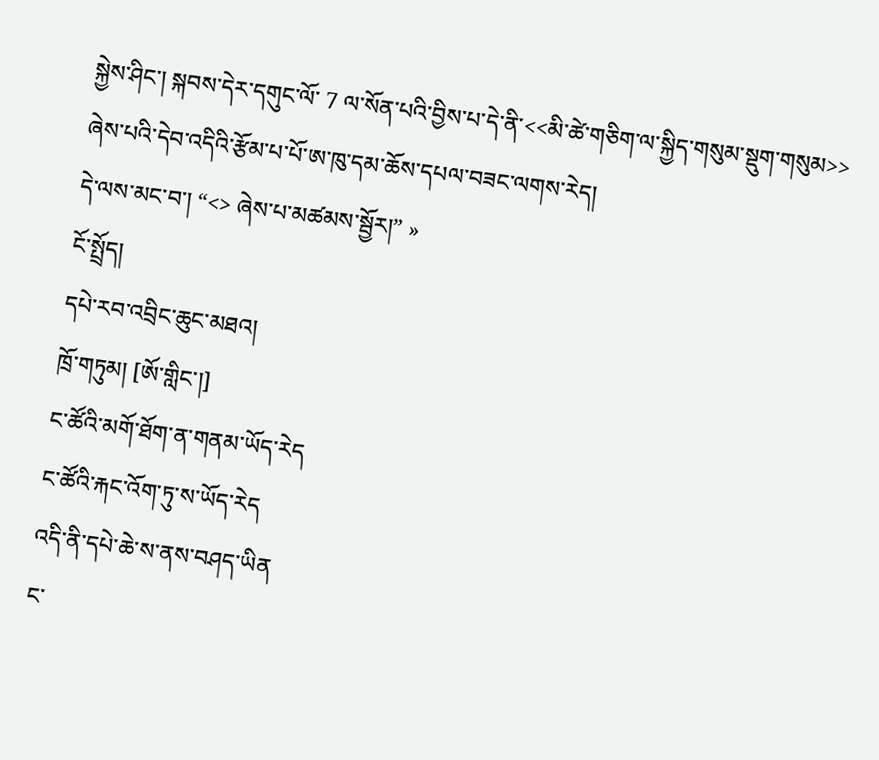སྐྱེས་ཤིང་། སྐབས་དེར་དགུང་ལོ་ 7 ལ་སོན་པའི་བྱིས་པ་དེ་ནི་<<མི་ཚེ་གཅིག་ལ་སྐྱིད་གསུམ་སྡུག་གསུམ>> ཞེས་པའི་དེབ་འདིའི་རྩོམ་པ་པོ་ཨ་ཁུ་དམ་ཆོས་དཔལ་བཟང་ལགས་རེད།
དེ་ལས་མང་བ་། “<> ཞེས་པ་མཚམས་སྦྱོར།” »
ངོ་སྤྲོད།
དཔེ་རབ་འབྲིང་ཆུང་མཐའ།
ཁྲོ་གཏུམ། [ཨོ་གླིང་།]
ང་ཚོའི་མགོ་ཐོག་ན་གནམ་ཡོད་རེད
ང་ཚོའི་རྐང་འོག་ཏུ་ས་ཡོད་རེད
འདི་ནི་དཔེ་ཆེ་ས་ནས་བཤད་ཡིན
ང་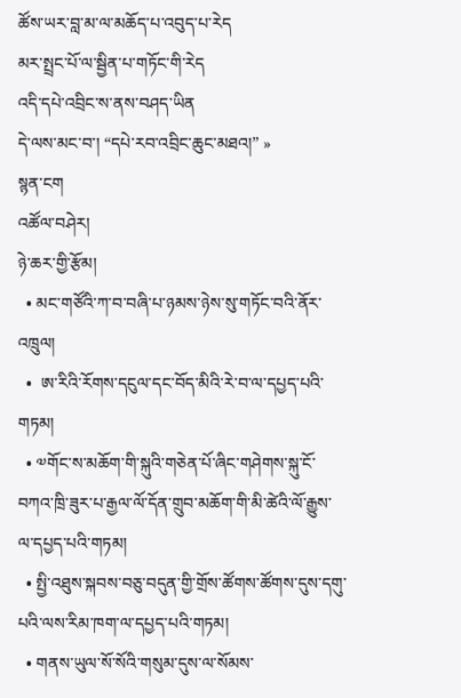ཚོས་ཡར་བླ་མ་ལ་མཆོད་པ་འབུད་པ་རེད
མར་སྤྲང་པོ་ལ་སྦྱིན་པ་གཏོང་གི་རེད
འདི་དཔེ་འབྲིང་ས་ནས་བཤད་ཡིན
དེ་ལས་མང་བ་། “དཔེ་རབ་འབྲིང་ཆུང་མཐའ།” »
སྙན་ངག
འཚོལ་བཤེར།
ཉེ་ཆར་གྱི་རྩོམ།
  • མང་གཙོའི་ཀ་བ་བཞི་པ་ཉམས་ཉེས་སུ་གཏོང་བའི་ནོར་འཁྲུལ།
  •  ཨ་རིའི་རོགས་དངུལ་དང་བོད་མིའི་རེ་བ་ལ་དཔྱད་པའི་གཏམ།
  • ༧གོང་ས་མཆོག་གི་སྐུའི་གཅེན་པོ་ཞིང་གཤེགས་སྐུ་ངོ་བཀའ་ཁྲི་ཟུར་པ་རྒྱལ་ལོ་དོན་གྲུབ་མཆོག་གི་མི་ཚེའི་ལོ་རྒྱུས་ལ་དཔྱད་པའི་གཏམ།
  • སྤྱི་འཐུས་སྐབས་བཅུ་བདུན་གྱི་གྲོས་ཚོགས་ཚོགས་དུས་དགུ་པའི་ལས་རིམ་ཁག་ལ་དཔྱད་པའི་གཏམ།
  • གནས་ཡུལ་སོ་སོའི་གསུམ་དུས་ལ་སོམས་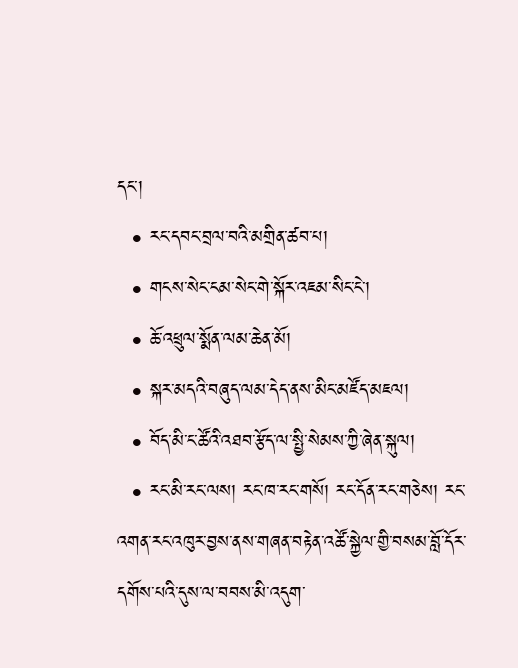དང་།
  • རང་དབང་བྲལ་བའི་མགྲིན་ཚབ་པ།
  • གངས་སེང་ངམ་སེང་གེ་སྐོར་འཇམ་སིང་ངེ་།
  • ཆོ་འཕྲུལ་སྨོན་ལམ་ཆེན་མོ།
  • སྐར་མདའི་བཞུད་ལམ་དེད་ནས་མིང་མཛོད་མཇལ།
  • བོད་མི་ང་ཚོའི་འཐབ་རྩོད་ལ་སྤྱི་སེམས་ཀྱི་ཞེན་སྐུལ།
  • རང་མི་རང་ལས། རང་ཁ་རང་གསོ། རང་དོན་རང་གཅེས། རང་འགན་རང་འཁུར་བྱས་ནས་གཞན་བརྟེན་འཚོ་སྐྱེལ་གྱི་བསམ་བློ་དོར་དགོས་པའི་དུས་ལ་བབས་མི་འདུག་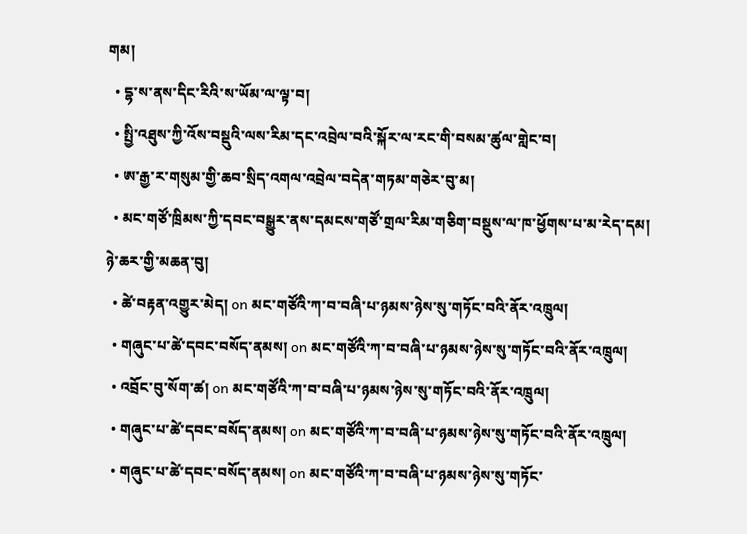གམ།
  • དྷ་ས་ནས་དིང་རིའི་ས་ཡོམ་ལ་ལྟ་བ།
  • སྤྱི་འཐུས་ཀྱི་འོས་བསྡུའི་ལས་རིམ་དང་འབྲེལ་བའི་སྐོར་ལ་རང་གི་བསམ་ཚུལ་གླེང་བ།
  • ཨ་རྒྱ་ར་གསུམ་གྱི་ཆབ་སྲིད་འགལ་འབྲེལ་བདེན་གཏམ་གཅེར་བུ་མ།
  • མང་གཙོ་ཁྲིམས་ཀྱི་དབང་བསྒྱུར་ནས་དམངས་གཙོ་གྲལ་རིམ་གཅིག་བསྡུས་ལ་ཁ་ཕྱོགས་པ་མ་རེད་དམ།
ཉེ་ཆར་གྱི་མཆན་བུ།
  • ཚེ་བརྟན་འགྱུར་མེད། on མང་གཙོའི་ཀ་བ་བཞི་པ་ཉམས་ཉེས་སུ་གཏོང་བའི་ནོར་འཁྲུལ།
  • གཞུང་པ་ཚེ་དབང་བསོད་ནམས། on མང་གཙོའི་ཀ་བ་བཞི་པ་ཉམས་ཉེས་སུ་གཏོང་བའི་ནོར་འཁྲུལ།
  • འབྲོང་བུ་སོག་ཚ། on མང་གཙོའི་ཀ་བ་བཞི་པ་ཉམས་ཉེས་སུ་གཏོང་བའི་ནོར་འཁྲུལ།
  • གཞུང་པ་ཚེ་དབང་བསོད་ནམས། on མང་གཙོའི་ཀ་བ་བཞི་པ་ཉམས་ཉེས་སུ་གཏོང་བའི་ནོར་འཁྲུལ།
  • གཞུང་པ་ཚེ་དབང་བསོད་ནམས། on མང་གཙོའི་ཀ་བ་བཞི་པ་ཉམས་ཉེས་སུ་གཏོང་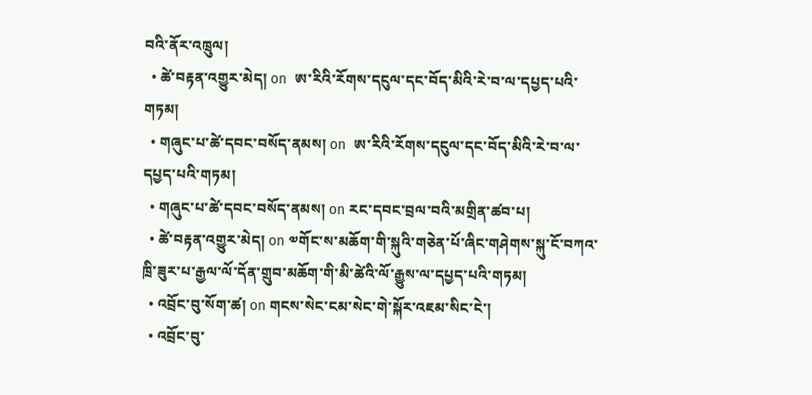བའི་ནོར་འཁྲུལ།
  • ཚེ་བརྟན་འགྱུར་མེད། on  ཨ་རིའི་རོགས་དངུལ་དང་བོད་མིའི་རེ་བ་ལ་དཔྱད་པའི་གཏམ།
  • གཞུང་པ་ཚེ་དབང་བསོད་ནམས། on  ཨ་རིའི་རོགས་དངུལ་དང་བོད་མིའི་རེ་བ་ལ་དཔྱད་པའི་གཏམ།
  • གཞུང་པ་ཚེ་དབང་བསོད་ནམས། on རང་དབང་བྲལ་བའི་མགྲིན་ཚབ་པ།
  • ཚེ་བརྟན་འགྱུར་མེད། on ༧གོང་ས་མཆོག་གི་སྐུའི་གཅེན་པོ་ཞིང་གཤེགས་སྐུ་ངོ་བཀའ་ཁྲི་ཟུར་པ་རྒྱལ་ལོ་དོན་གྲུབ་མཆོག་གི་མི་ཚེའི་ལོ་རྒྱུས་ལ་དཔྱད་པའི་གཏམ།
  • འབྲོང་བུ་སོག་ཚ། on གངས་སེང་ངམ་སེང་གེ་སྐོར་འཇམ་སིང་ངེ་།
  • འབྲོང་བུ་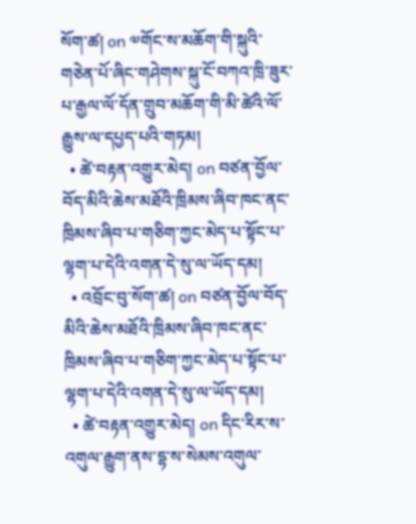སོག་ཚ། on ༧གོང་ས་མཆོག་གི་སྐུའི་གཅེན་པོ་ཞིང་གཤེགས་སྐུ་ངོ་བཀའ་ཁྲི་ཟུར་པ་རྒྱལ་ལོ་དོན་གྲུབ་མཆོག་གི་མི་ཚེའི་ལོ་རྒྱུས་ལ་དཔྱད་པའི་གཏམ།
  • ཚེ་བརྟན་འགྱུར་མེད། on བཙན་བྱོལ་བོད་མིའི་ཆེས་མཐོའི་ཁྲིམས་ཞིབ་ཁང་ནང་ཁྲིམས་ཞིབ་པ་གཅིག་ཀྱང་མེད་པ་སྟོང་པ་ལྷག་པ་དེའི་འགན་དེ་སུ་ལ་ཡོད་དམ།
  • འབྲོང་བུ་སོག་ཚ། on བཙན་བྱོལ་བོད་མིའི་ཆེས་མཐོའི་ཁྲིམས་ཞིབ་ཁང་ནང་ཁྲིམས་ཞིབ་པ་གཅིག་ཀྱང་མེད་པ་སྟོང་པ་ལྷག་པ་དེའི་འགན་དེ་སུ་ལ་ཡོད་དམ།
  • ཚེ་བརྟན་འགྱུར་མེད། on དིང་རིར་ས་འགུལ་རྒྱུག་ནས་དྷ་ས་སེམས་འགུལ་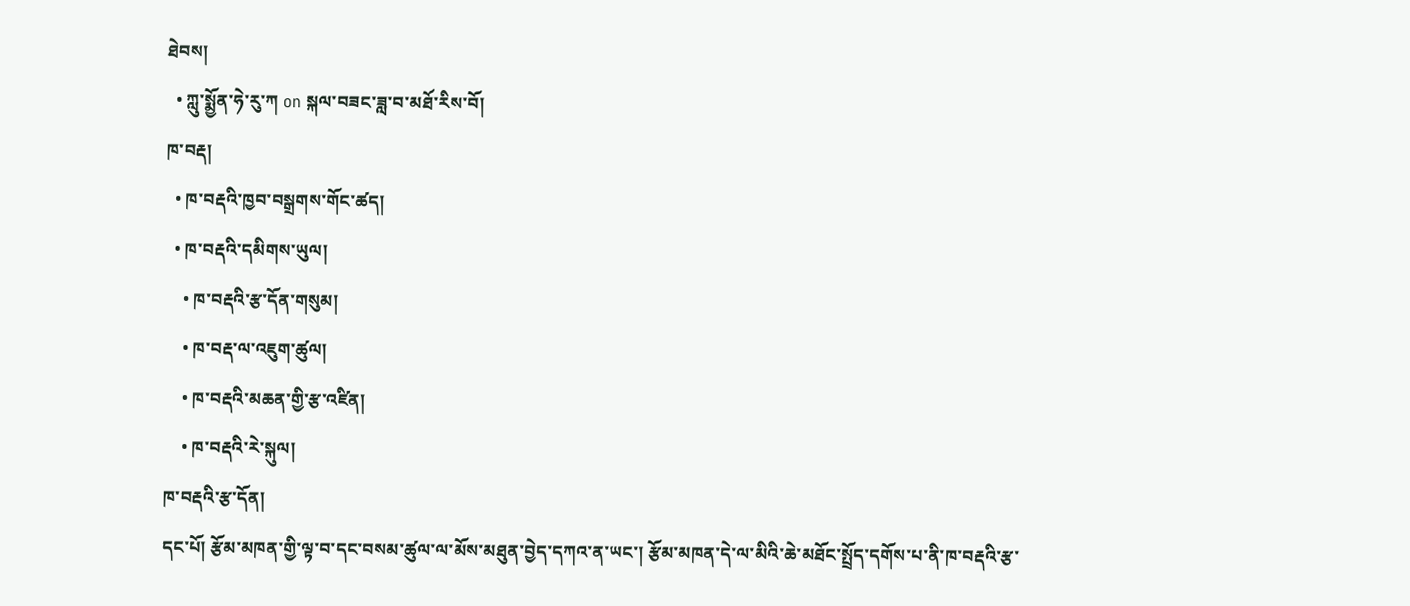ཐེབས།
  • ཀླུ་སྨྱོན་ཧེ་རུ་ཀ on སྐལ་བཟང་ཟླ་བ་མཐོ་རིས་བོ།
ཁ་བརྡ།
  • ཁ་བརྡའི་ཁྱབ་བསྒྲགས་གོང་ཚད།
  • ཁ་བརྡའི་དམིགས་ཡུལ།
    • ཁ་བརྡའི་རྩ་དོན་གསུམ།
    • ཁ་བརྡ་ལ་འཇུག་ཚུལ།
    • ཁ་བརྡའི་མཆན་གྱི་རྩ་འཛིན།
    • ཁ་བརྡའི་རེ་སྐུལ།
ཁ་བརྡའི་རྩ་དོན།
དང་པོ། རྩོམ་མཁན་གྱི་ལྟ་བ་དང་བསམ་ཚུལ་ལ་མོས་མཐུན་བྱེད་དཀའ་ན་ཡང་། རྩོམ་མཁན་དེ་ལ་མིའི་ཆེ་མཐོང་སྤྲོད་དགོས་པ་ནི་ཁ་བརྡའི་རྩ་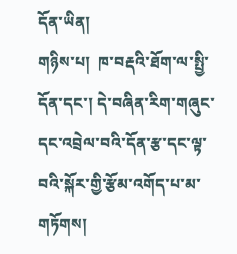དོན་ཡིན།
གཉིས་པ།  ཁ་བརྡའི་ཐོག་ལ་སྤྱི་དོན་དང་། དེ་བཞིན་རིག་གཞུང་དང་འབྲེལ་བའི་དོན་རྩ་དང་ལྟ་བའི་སྐོར་གྱི་རྩོམ་འགོད་པ་མ་གཏོགས།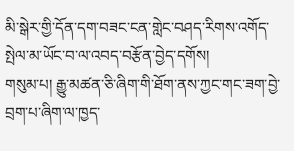མི་སྒེར་གྱི་དོན་དག་བཟང་ངན་གླེང་བཤད་རིགས་འགོད་སྤེལ་མ་ཡོང་བ་ལ་འབད་བརྩོན་བྱེད་དགོས།
གསུམ་པ། རྒྱུ་མཚན་ཅི་ཞིག་གི་ཐོག་ནས་ཀྱང་གང་ཟག་བྱེ་བྲག་པ་ཞིག་ལ་ཁྱད་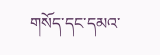གསོད་དང་དམའ་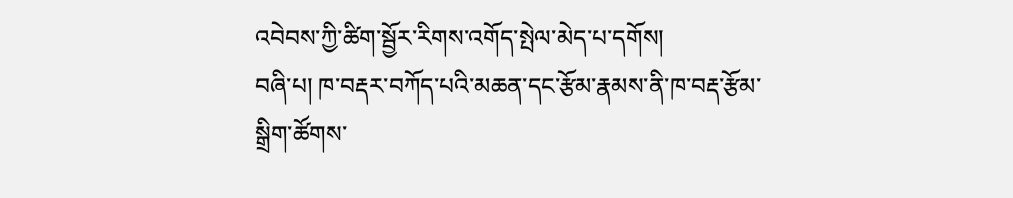འབེབས་ཀྱི་ཚིག་སྦྱོར་རིགས་འགོད་སྤེལ་མེད་པ་དགོས།
བཞི་པ། ཁ་བརྡར་བཀོད་པའི་མཆན་དང་རྩོམ་རྣམས་ནི་ཁ་བརྡ་རྩོམ་སྒྲིག་ཚོགས་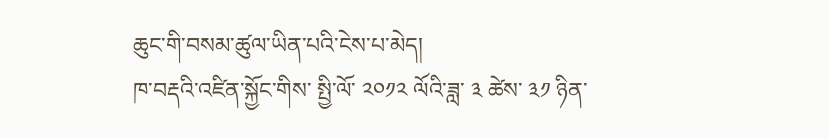ཆུང་གི་བསམ་ཚུལ་ཡིན་པའི་ངེས་པ་མེད།
ཁ་བརྡའི་འཛིན་སྐྱོང་གིས་ སྤྱི་ལོ་ ༢༠༡༢ ལོའི་ཟླ་ ༣ ཚེས་ ༣༡ ཉིན་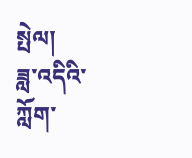སྤེལ།
ཟླ་འདིའི་ཀློག་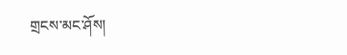གྲངས་མང་ཤོས།